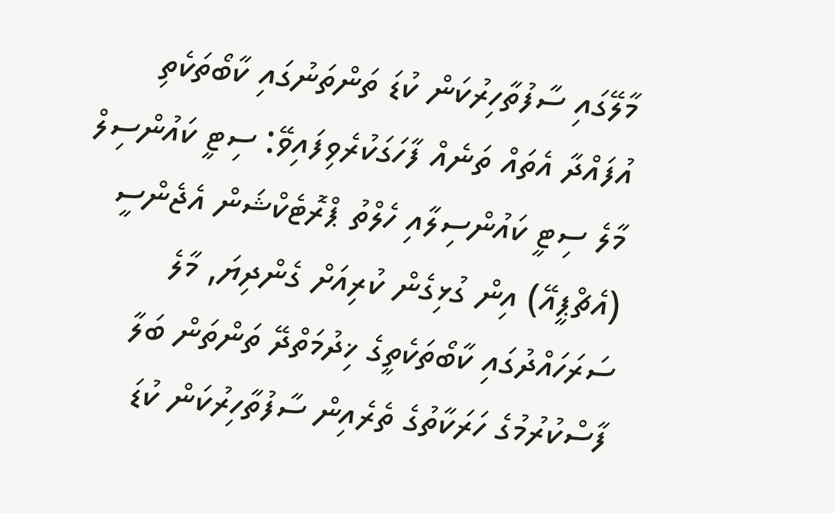މާލޭގައި ސާފުތާހިރުކަން ކުޑަ ތަންތަނުގައި ކާބޯތަކެތި އުފައްދާ އެތައް ތަނެއް ފާހަގަކުރެވިފައިވޭ: ސިޓީ ކައުންސިލް
މާލެ ސިޓީ ކައުންސިލާއި ހެލްތު ޕްރޮޓެކްޝަން އެޖެންސީ (އެޗްޕީއޭ) އިން ގުޅިގެން ކުރިއަށް ގެންދިޔަ, މާލެ ސަރަހައްދުގައި ކާބޯތަކެތީގެ ޚިދުމަތްދޭ ތަންތަން ބަލާ ފާސްކުރުމުގެ ހަރަކާތުގެ ތެރެއިން ސާފުތާހިރުކަން ކުޑަ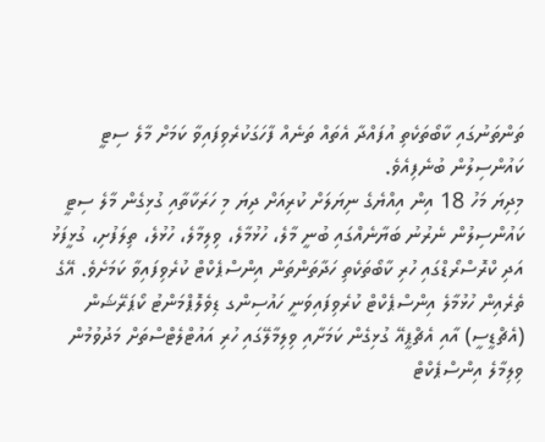ތަންތަނުގައި ކާބޯތަކެތި އުފައްދާ އެތައް ތަނެއް ފާހަގަކުރެވިފައިވާ ކަމަށް މާލެ ސިޓީ ކައުންސިލުން ބުނެފިއެވެ.
މިދިޔަ މަހު 18 އިން އިއްޔެގެ ނިޔަލަށް ކުރިއަށް ދިޔަ މި ހަރަކާތާއި ގުޅިގެން މާލެ ސިޓީ ކައުންސިލުން ނެރުނު ބަޔާނެއްގައި ބުނީ މާލެ، ހުޅުމާލެ، ވިލިމާލެ، ހުޅުލެ، ތިލަފުށި، ގުޅީފަޅު އަދި ކްރޮސްރޯޑްގައި ހުރި ކާބޯތަކެތި ހަދާތަންތަން އިންސްޕެކްޓް ކުރެވިފައިވާ ކަމަށެވެ. އޭގެ ތެރެއިން ހުޅުމާލެ އިންސްޕެކްޓް ކުރެވިފައިވަނީ ހައުސިންގ ޑިވެލޮޕްމަންޓު ކޯޕަރޭޝަން (އެޗްޑީސީ) އާއި އެޗްޕީއޭ ގުޅިގެން ކަމަށާއި ވިލިމާލޭގައި ހުރި އައުޓްލެޓްސްތަށް މަދުވުމުން ވިލިމާލެ އިންސްޕެކްޓް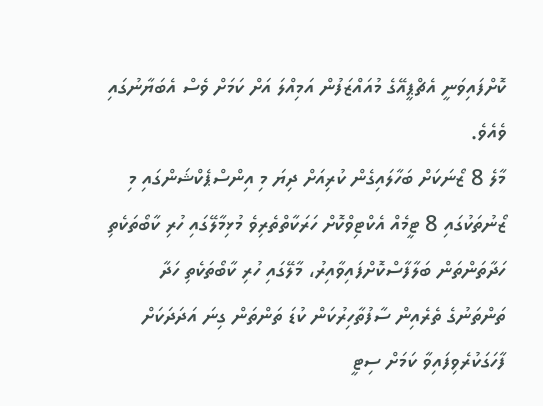ކޮށްފައިވަނީ އެޗްޕީއޭގެ މުއައްޒަފުން އަމިއްލަ އަށް ކަމަށް ވެސް އެބަޔާނުގައި ވެއެވެ.
މާލެ 8 ޒޯނަކަށް ބަހާލައިގެން ކުރިއަށް ދިޔަ މި އިންސްޕެކްޝަންގައި މި ޒޯނުތަކުގައި 8 ޓީމެއް އެކްޓިވްކޮށް ހަރަކާތްތެރިވެ މުޅިމާލޭގައި ހުރި ކާބޯތަކެތި ހަދާތަންތަން ބަލާފާސްކޮށްފައިވާއިރު، މާލޭގައި ހުރި ކާބޯތަކެތި ހަދާ ތަންތަނުގެ ތެރެއިން ސާފުތާހިރުކަން ކުޑަ ތަންތަން ގިނަ އަދަދަކަށް ފާހަގަކުރެވިފައިވާ ކަމަށް ސިޓީ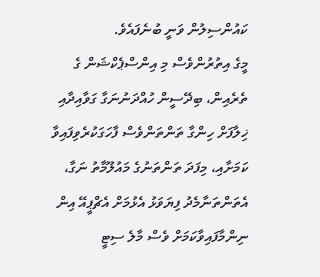ކައުންސިލުން ވަނީ ބުނެފައެވެ.
މީގެ އިތުރުންވެސް މި އިންސްޕެކްޝަން ގެ ތެރެއިން، ބިދޭސީން ހުއްދަނުނަގާ ގަވާއިދާއި ޚިލާފަށް ހިންގާ ތަންތަންވެސް ފާހަގަކުރެވިފައިވާ ކަމަށާއި، މިފަދަ ތަންތަނުގެ މައުލޫމާތު ނަގާ، އެތަންތަނާމެދު ފިޔަވަޅު އެޅުމަށް އެޗްޕީއޭ އިން ނިންމާފައިވާކަމަށް ވެސް މާލެ ސިޓީ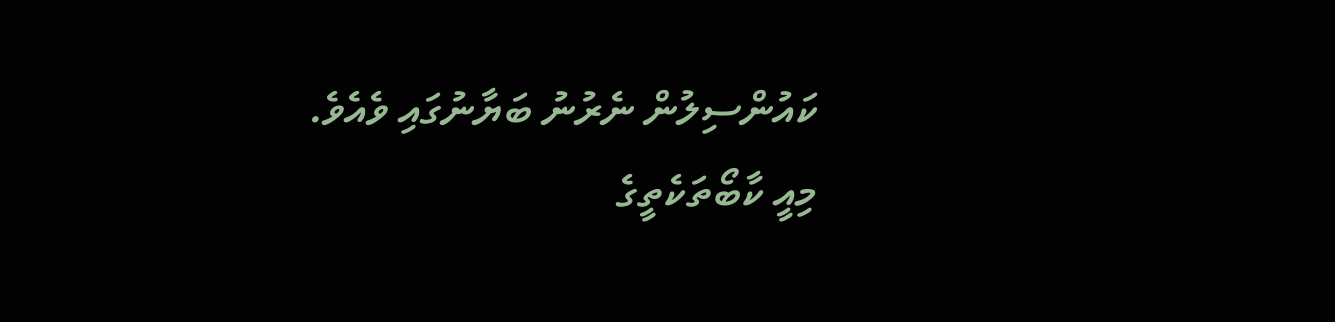ކައުންސިލުން ނެރުނު ބަޔާނުގައި ވެއެވެ.
މިއީ ކާބޯތަކެތީގެ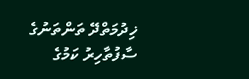ޚިދުމަތްދޭ ތަންތަނުގެ ސާފުތާހިރު ކަމުގެ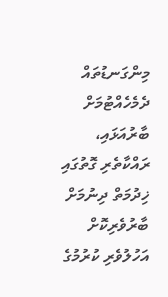މިންގަނޑުތައް ދެމެހެއްޓުމަށް ބާރުއަޅައި، ރައްކާތެރި ގޮތުގައި ޚިދުމަތް ދިނުމަށް ބާރުވެރިކޮށް އަހުލުވެރި ކުރުމުގެ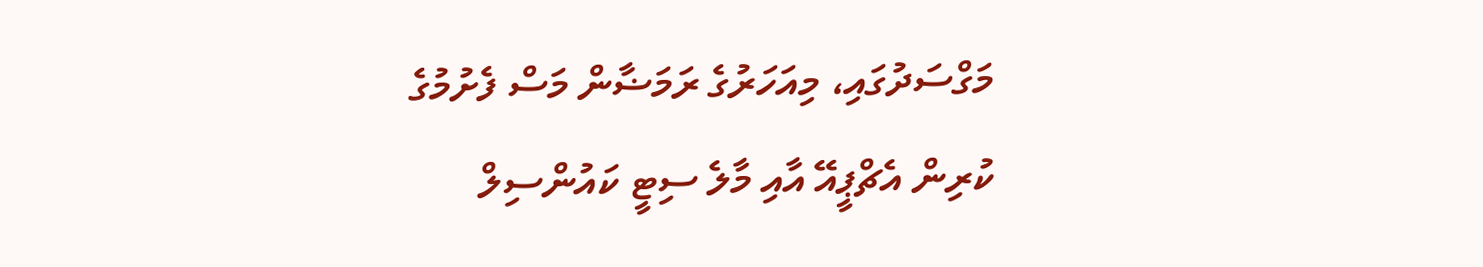މަގްސަދުގައި، މިއަހަރުގެ ރަމަޟާން މަސް ފެށުމުގެ ކުރިން އެޗްޕީއޭ އާއި މާލެ ސިޓީ ކައުންސިލް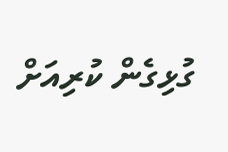ގުޅިގެން ކުރިއަށް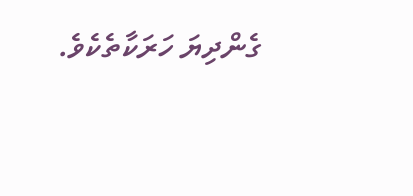ގެންދިޔަ ހަރަކާތެކެވެ.